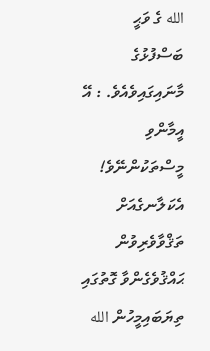الله ގެ ވަޙީ ބަސްފުޅުގެ މާނައިގައިވެއެވެ. : އޭ އީމާންވި މީސްތަކުންނޭވެ! އެކަލާނގެއަށް ތަޤްވާވެރިވުން ޙައްޤުވެގެންވާ ގޮތުގައި ތިޔަބައިމީހުން الله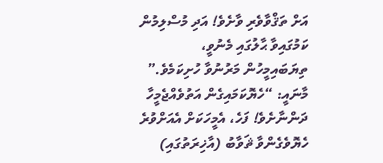އަށް ތަޤްވާވެރި ވާށެވެ! އަދި މުސްލިމުން ކަމުގައިވާ ޙާލުގައި މެނުވީ، ތިޔަބައިމީހުން މަރުނުވާ ހުށިކަމެވެ.”
މާނައީ: “ހެޔޮކަމައިގެން އަތުވެއްޖެމީހާ ދަންނާށެވެ! ފަހެ، އެމީހަކަށް އެއަށްވުރެ ހެޔޮވެގެންވާ ޘަވާބު (އާޚިރަތުގައި)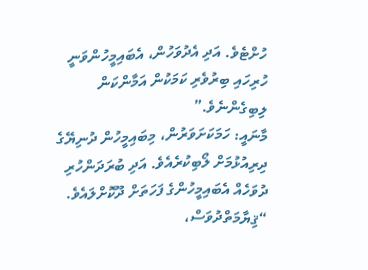ހުށްޓެވެ. އަދި އެދުވަހުން، އެބައިމީހުންވަނީ ހުރިހައި ބިރުވެރި ކަމަކުން އަމާންކަން ލިބިގެންނެވެ.”
މާނައީ: ހަމަކަށަވަރުން، މިބައިމީހުން ދުނިޔޭގެ ދިރިއުޅުމަށް ލޯބިކުރެއެވެ. އަދި ބުރަދަންހުރި ދުވަހެއް އެބައިމީހުންގެ ފަހަތަށް ދޫކޮށްލައެވެ.
“ޤިޔާމަތްދުވަސް،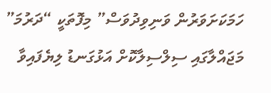ހަމަކަށަވަރުން ވަނިވިދުވަސް” މިފޮތަކީ “ދަރުމަ” މަޖައްލާގައި ސިލްސިލާކޮށް އަޅުގަނޑު ލިޔެފައިވާ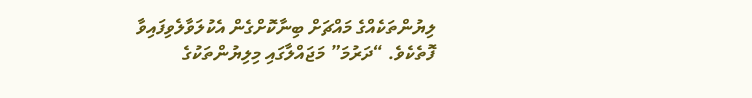ލިޔުންތަކެއްގެ މައްޗަށް ބިނާކޮށްގެން އެކުލަވާލެވިފައިވާ ފޮތެކެވެ. “ދަރުމަ” މަޖައްލާގައި މިލިޔުންތަކުގެ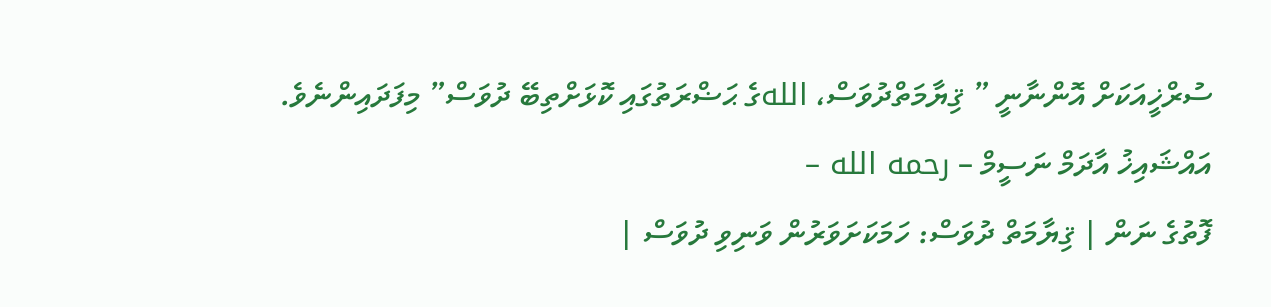ސުރްޚީއަކަށް އޮންނާނީ ” ޤިޔާމަތްދުވަސް، اللهގެ ޙަޟްރަތުގައި ކޮޅަށްތިބޭ ދުވަސް” މިފަދައިންނެވެ.
އައްޝައިޚު އާދަމް ނަސީމް – رحمه الله –
ފޮތުގެ ނަން | ޤިޔާމަތް ދުވަސް: ހަމަކަށަވަރުން ވަނިވި ދުވަސް |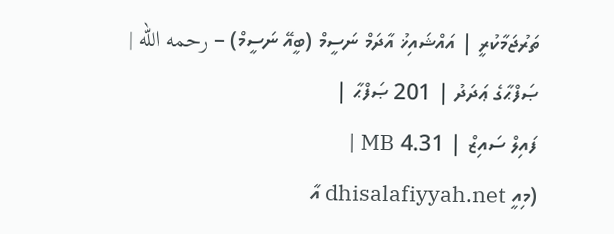ތަރުޖަމާކުރީ | އައްޝައިޚު އާދަމް ނަސީމް (ބީއޭ ނަސީމް) – رحمه الله |
ޞަފްޙާގެ ޢަދަދު | 201 ޞަފްޙާ |
ފައިލް ސައިޒް | 4.31 MB |
(މިއީ dhisalafiyyah.net އާ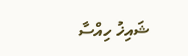ޝައިޚު ހިއްސާ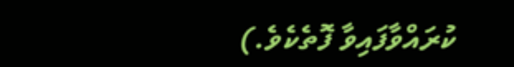ކުރައްވާފައިވާ ފޮތެކެވެ.)